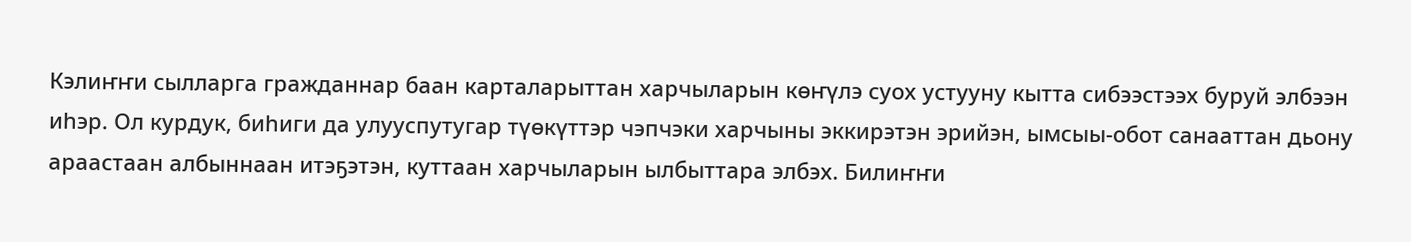Кэлиҥҥи сылларга гражданнар баан карталарыттан харчыларын көҥүлэ суох устууну кытта сибээстээх буруй элбээн иһэр. Ол курдук, биһиги да улууспутугар түөкүттэр чэпчэки харчыны эккирэтэн эрийэн, ымсыы-обот санааттан дьону араастаан албыннаан итэҕэтэн, куттаан харчыларын ылбыттара элбэх. Билиҥҥи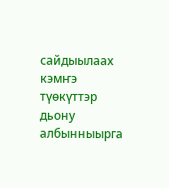сайдыылаах кэмҥэ түөкүттэр дьону албынныырга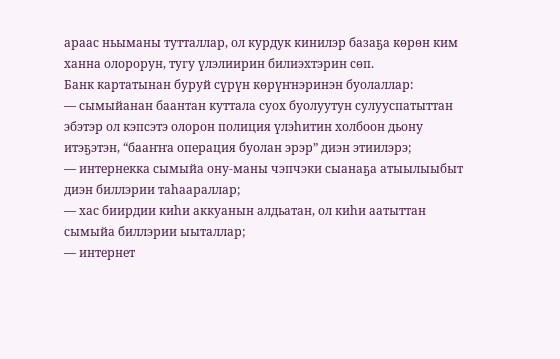араас ньыманы тутталлар, ол курдук кинилэр базаҕа көрөн ким ханна олорорун, тугу үлэлиирин билиэхтэрин сөп.
Банк картатынан буруй сүрүн көрүҥнэринэн буолаллар:
— сымыйанан баантан куттала суох буолуутун сулууспатыттан эбэтэр ол кэпсэтэ олорон полиция үлэһитин холбоон дьону итэҕэтэн, “бааҥҥа операция буолан эрэр” диэн этиилэрэ;
— интернекка сымыйа ону-маны чэпчэки сыанаҕа атыылыыбыт диэн биллэрии таһаараллар;
— хас биирдии киһи аккуанын алдьатан, ол киһи аатыттан сымыйа биллэрии ыыталлар;
— интернет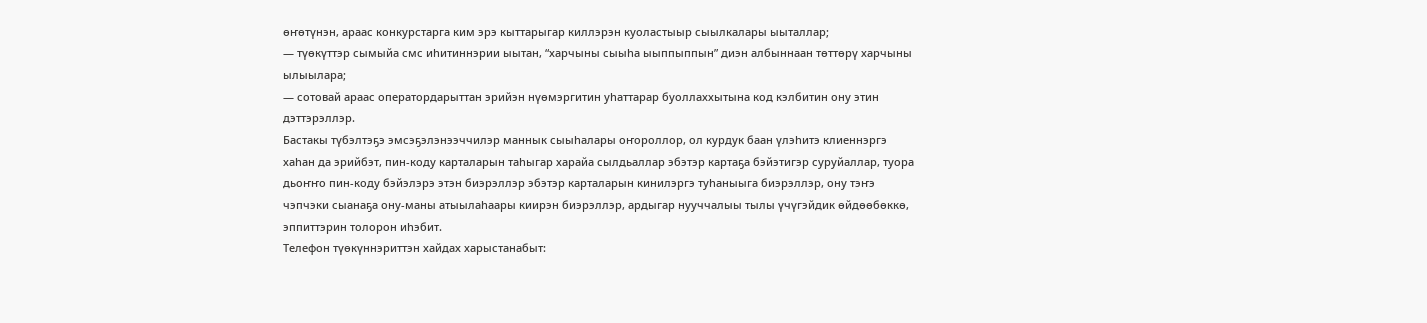өҥөтүнэн, араас конкурстарга ким эрэ кыттарыгар киллэрэн куоластыыр сыылкалары ыыталлар;
— түөкүттэр сымыйа смс иһитиннэрии ыытан, “харчыны сыыһа ыыппыппын” диэн албыннаан төттөрү харчыны ылыылара;
— сотовай араас оператордарыттан эрийэн нүөмэргитин уһаттарар буоллаххытына код кэлбитин ону этин дэттэрэллэр.
Бастакы түбэлтэҕэ эмсэҕэлэнээччилэр маннык сыыһалары оҥороллор, ол курдук баан үлэһитэ клиеннэргэ хаһан да эрийбэт, пин-коду карталарын таһыгар харайа сылдьаллар эбэтэр картаҕа бэйэтигэр суруйаллар, туора дьоҥҥо пин-коду бэйэлэрэ этэн биэрэллэр эбэтэр карталарын кинилэргэ туһаныыга биэрэллэр, ону тэҥэ чэпчэки сыанаҕа ону-маны атыылаһаары киирэн биэрэллэр, ардыгар нууччалыы тылы үчүгэйдик өйдөөбөккө, эппиттэрин толорон иһэбит.
Телефон түөкүннэриттэн хайдах харыстанабыт: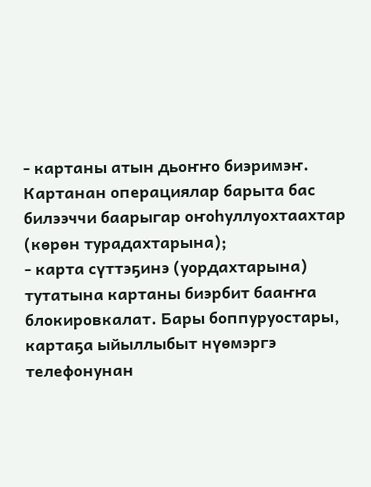- картаны атын дьоҥҥо биэримэҥ. Картанан операциялар барыта бас билээччи баарыгар оҥоһуллуохтаахтар (көрөн турадахтарына);
- карта сүттэҕинэ (уордахтарына) тутатына картаны биэрбит бааҥҥа блокировкалат. Бары боппуруостары, картаҕа ыйыллыбыт нүөмэргэ телефонунан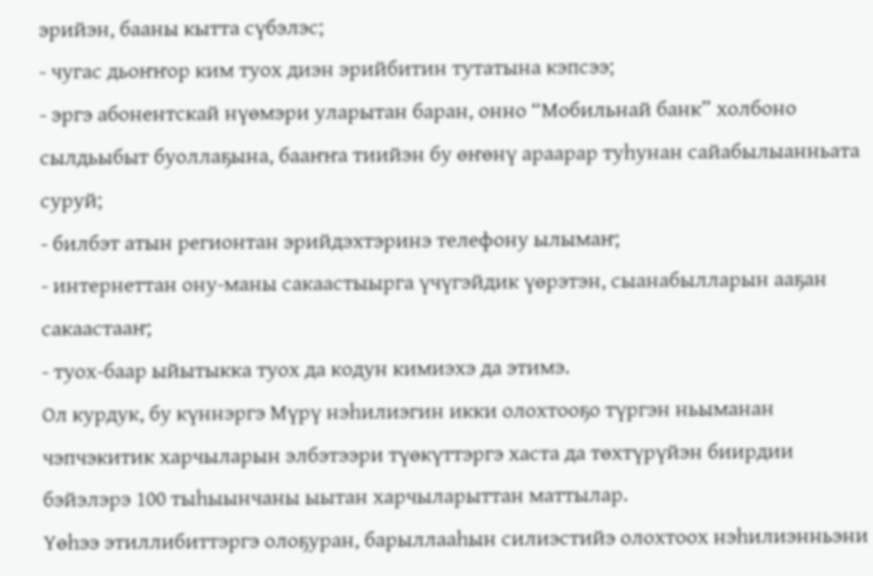эрийэн, бааны кытта сүбэлэс;
- чугас дьоҥҥор ким туох диэн эрийбитин тутатына кэпсээ;
- эргэ абонентскай нүөмэри уларытан баран, онно “Мобильнай банк” холбоно сылдьыбыт буоллаҕына, бааҥҥа тиийэн бу өҥөнү араарар туһунан сайабылыанньата суруй;
- билбэт атын регионтан эрийдэхтэринэ телефону ылымаҥ;
- интернеттан ону-маны сакаастыырга үчүгэйдик үөрэтэн, сыанабылларын ааҕан сакаастааҥ;
- туох-баар ыйытыкка туох да кодун кимиэхэ да этимэ.
Ол курдук, бу күннэргэ Мүрү нэһилиэгин икки олохтооҕо түргэн ньыманан чэпчэкитик харчыларын элбэтээри түөкүттэргэ хаста да төхтүрүйэн биирдии бэйэлэрэ 100 тыһыынчаны ыытан харчыларыттан маттылар.
Үөһээ этиллибиттэргэ олоҕуран, барыллааһын силиэстийэ олохтоох нэһилиэнньэни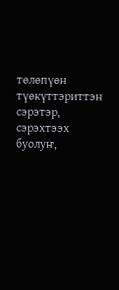төлөпүөн түөкүттэриттэн сэрэтэр, сэрэхтээх буолуҥ,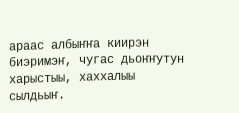араас албыҥҥа киирэн биэримэҥ, чугас дьоҥҥутун харыстыы, хаххалыы сылдьыҥ.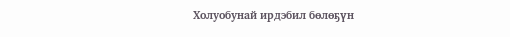Холуобунай ирдэбил бөлөҕүн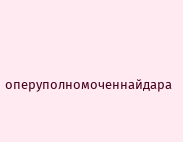оперуполномоченнайдара